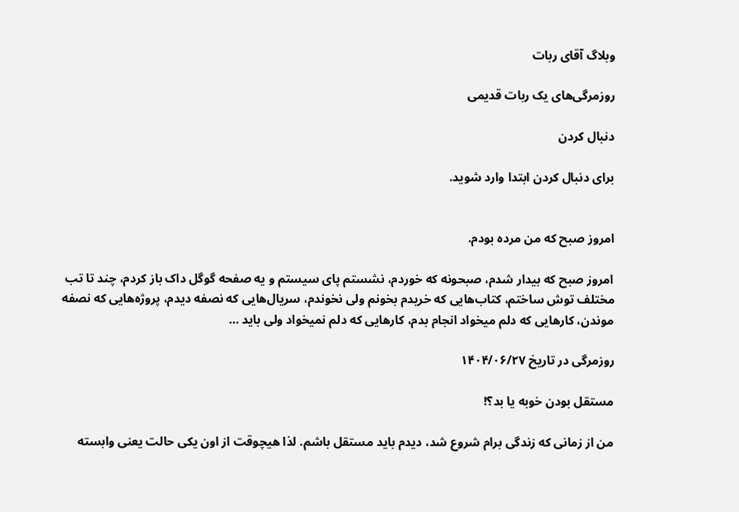وبلاگ آقای ربات

روزمرگی‌های یک ربات قدیمی

دنبال کردن

برای دنبال کردن ابتدا وارد شوید.


امروز صبح که من مرده بودم.

امروز صبح که بیدار شدم، صبحونه که خوردم، نشستم پای سیستم و یه صفحه گوگل داک باز کردم، چند تا تب مختلف توش ساختم، کتاب‌هایی که خریدم بخونم ولی نخوندم، سریال‌هایی که نصفه دیدم، پروژه‌هایی که نصفه موندن، کارهایی که دلم میخواد انجام بدم، کارهایی که دلم نمیخواد ولی باید …

روزمرگی در تاریخ ۱۴۰۴/۰۶/۲۷

مستقل بودن خوبه یا بد؟!

من از زمانی که زندگی برام شروع شد، دیدم باید مستقل باشم. لذا هیچوقت از اون یکی حالت یعنی وابسته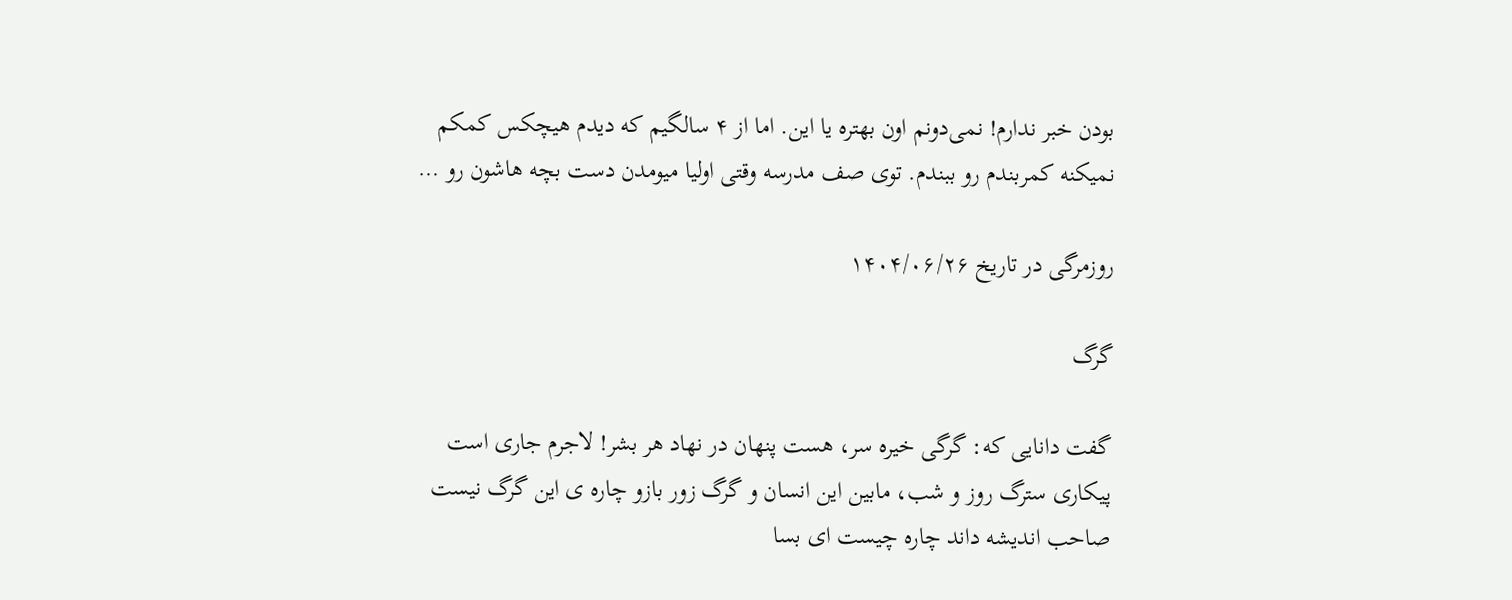بودن خبر ندارم! نمی‌دونم اون بهتره یا این. اما از ۴ سالگیم که دیدم هیچکس کمکم نمیکنه کمربندم رو ببندم. توی صف مدرسه وقتی اولیا میومدن دست بچه هاشون رو …

روزمرگی در تاریخ ۱۴۰۴/۰۶/۲۶

گرگ

گفت دانایی که: گرگی خیره سر، هست پنهان در نهاد هر بشر! لاجرم جاری است پیکاری سترگ روز و شب، مابین این انسان و گرگ زور بازو چاره ی این گرگ نیست صاحب اندیشه داند چاره چیست ای بسا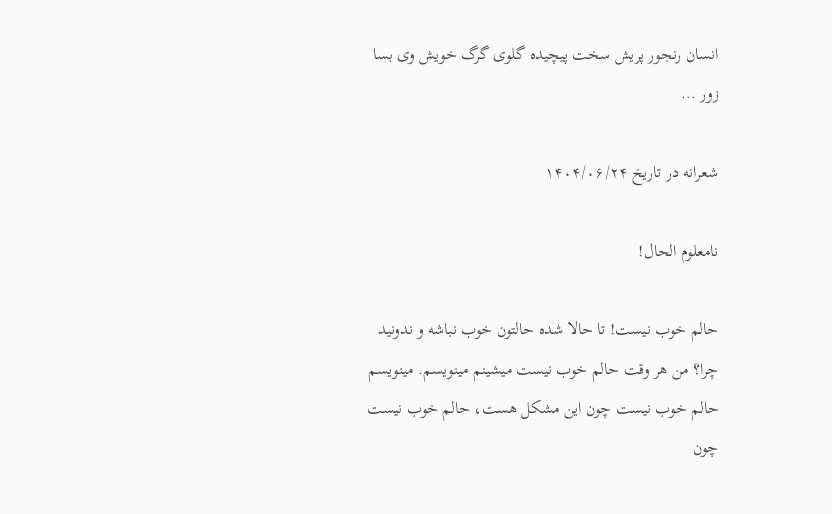انسان رنجور پریش سخت پیچیده گلوی گرگ خویش وی بسا زور …

شعرانه در تاریخ ۱۴۰۴/۰۶/۲۴

نامعلوم الحال!

حالم خوب نیست! تا حالا شده حالتون خوب نباشه و ندونید چرا؟ من هر وقت حالم خوب نیست میشینم مینویسم. مینویسم حالم خوب نیست چون این مشکل هست، حالم خوب نیست چون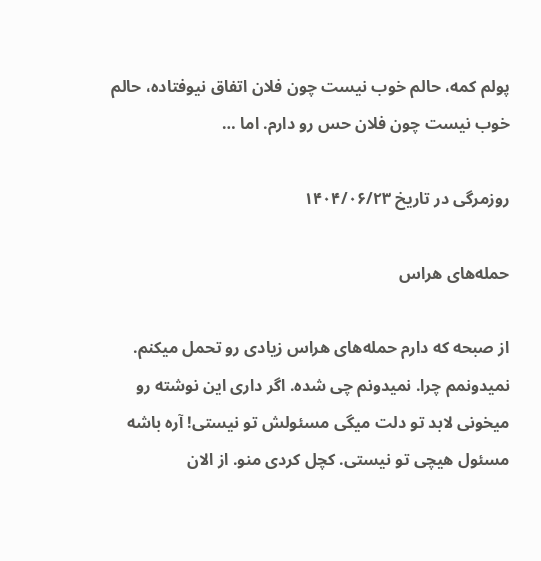پولم کمه، حالم خوب نیست چون فلان اتفاق نیوفتاده، حالم خوب نیست چون فلان حس رو دارم. اما …

روزمرگی در تاریخ ۱۴۰۴/۰۶/۲۳

حمله‌های هراس

از صبحه که دارم حمله‌های هراس زیادی رو تحمل میکنم. نمیدونمم چرا. نمیدونم چی شده. اگر داری این نوشته رو میخونی لابد تو دلت میگی مسئولش تو نیستی! آره باشه مسئول هیچی تو نیستی. کچل کردی منو. از الان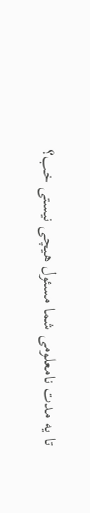تا یه مدت نامعلومی شما مسئول هیچی نیستی خب؟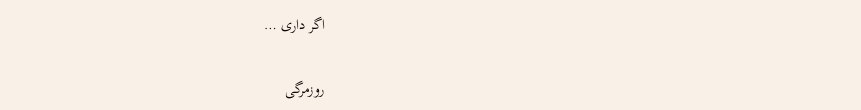اگر داری …

روزمرگی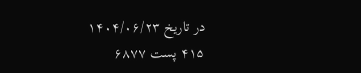در تاریخ ۱۴۰۴/۰۶/۲۳
۴۱۵ پست ۶۸۷۷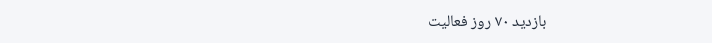بازدید ۷۰ روز فعالیت